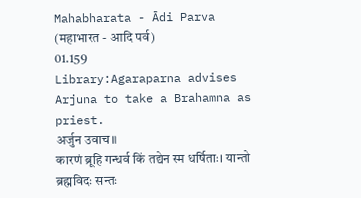Mahabharata - Ādi Parva (महाभारत - आदि पर्व)
01.159
Library:Agaraparna advises Arjuna to take a Brahamna as priest.
अर्जुन उवाच॥
कारणं ब्रूहि गन्धर्व किं तद्येन स्म धर्षिताः। यान्तो ब्रह्मविदः सन्तः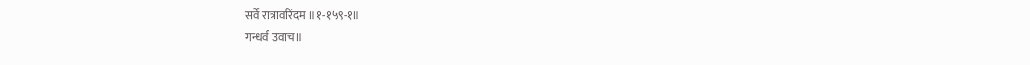सर्वे रात्रावरिंदम ॥१-१५९-१॥
गन्धर्व उवाच॥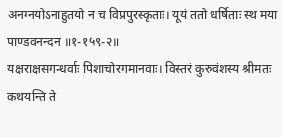अनग्नयोऽनाहुतयो न च विप्रपुरस्कृताः। यूयं ततो धर्षिताः स्थ मया पाण्डवनन्दन ॥१-१५९-२॥
यक्षराक्षसगन्धर्वाः पिशाचोरगमानवाः। विस्तरं कुरुवंशस्य श्रीमतः कथयन्ति ते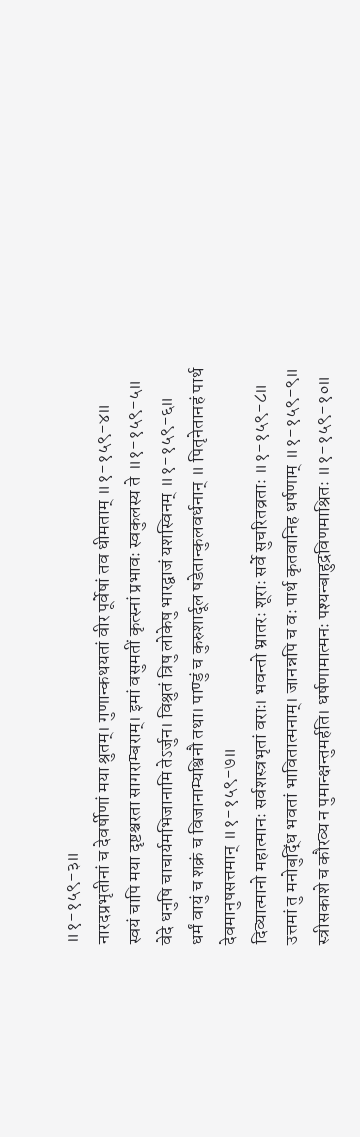॥१-१५९-३॥
नारदप्रभृतीनां च देवर्षीणां मया श्रुतम्। गुणान्कथयतां वीर पूर्वेषां तव धीमताम् ॥१-१५९-४॥
स्वयं चापि मया दृष्टश्चरता सागराम्बराम्। इमां वसुमतीं कृत्स्नां प्रभावः स्वकुलस्य ते ॥१-१५९-५॥
वेदे धनुषि चाचार्यमभिजानामि तेऽर्जुन। विश्रुतं त्रिषु लोकेषु भारद्वाजं यशस्विनम् ॥१-१५९-६॥
धर्मं वायुं च शक्रं च विजानाम्यश्विनौ तथा। पाण्डुं च कुरुशार्दूल षडेतान्कुलवर्धनान् ॥ पितृनेतानहं पार्थ देवमानुषसत्तमान् ॥१-१५९-७॥
दिव्यात्मानो महात्मानः सर्वशस्त्रभृतां वराः। भवन्तो भ्रातरः शूराः सर्वे सुचरितव्रताः ॥१-१५९-८॥
उत्तमां तु मनोबुद्धिं भवतां भावितात्मनाम्। जानन्नपि च वः पार्थ कृतवानिह धर्षणाम् ॥१-१५९-९॥
स्त्रीसकाशे च कौरव्य न पुमान्क्षन्तुमर्हति। धर्षणामात्मनः पश्यन्बाहुद्रविणमाश्रितः ॥१-१५९-१०॥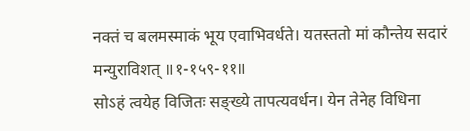नक्तं च बलमस्माकं भूय एवाभिवर्धते। यतस्ततो मां कौन्तेय सदारं मन्युराविशत् ॥१-१५९-११॥
सोऽहं त्वयेह विजितः सङ्ख्ये तापत्यवर्धन। येन तेनेह विधिना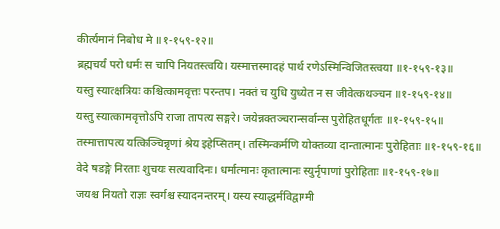कीर्त्यमानं निबोध मे ॥१-१५९-१२॥
ब्रह्मचर्यं परो धर्मः स चापि नियतस्त्वयि। यस्मात्तस्मादहं पार्थ रणेऽस्मिन्विजितस्त्वया ॥१-१५९-१३॥
यस्तु स्यात्क्षत्रियः कश्चित्कामवृत्तः परन्तप। नक्तं च युधि युध्येत न स जीवेत्कथञ्चन ॥१-१५९-१४॥
यस्तु स्यात्कामवृत्तोऽपि राजा तापत्य सङ्गरे। जयेन्नक्तञ्चरान्सर्वान्स पुरोहितधूर्गतः ॥१-१५९-१५॥
तस्मात्तापत्य यत्किञ्चिन्नृणां श्रेय इहेप्सितम्। तस्मिन्कर्मणि योक्तव्या दान्तात्मानः पुरोहिताः ॥१-१५९-१६॥
वेदे षडङ्गे निरताः शुचयः सत्यवादिनः। धर्मात्मानः कृतात्मानः स्युर्नृपाणां पुरोहिताः ॥१-१५९-१७॥
जयश्च नियतो राज्ञः स्वर्गश्च स्यादनन्तरम्। यस्य स्याद्धर्मविद्वाग्मी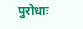पुरोधाः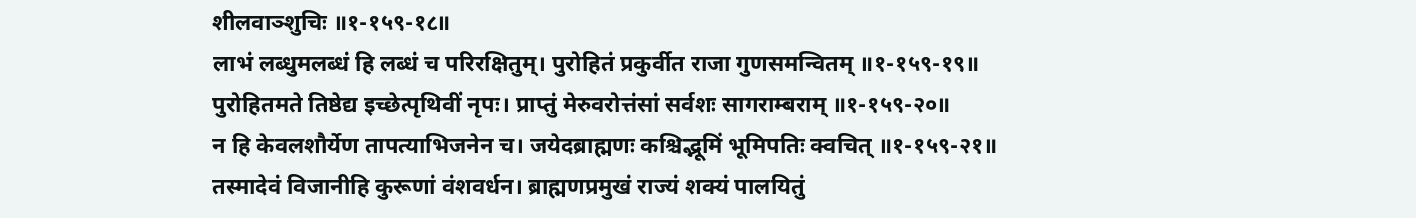शीलवाञ्शुचिः ॥१-१५९-१८॥
लाभं लब्धुमलब्धं हि लब्धं च परिरक्षितुम्। पुरोहितं प्रकुर्वीत राजा गुणसमन्वितम् ॥१-१५९-१९॥
पुरोहितमते तिष्ठेद्य इच्छेत्पृथिवीं नृपः। प्राप्तुं मेरुवरोत्तंसां सर्वशः सागराम्बराम् ॥१-१५९-२०॥
न हि केवलशौर्येण तापत्याभिजनेन च। जयेदब्राह्मणः कश्चिद्भूमिं भूमिपतिः क्वचित् ॥१-१५९-२१॥
तस्मादेवं विजानीहि कुरूणां वंशवर्धन। ब्राह्मणप्रमुखं राज्यं शक्यं पालयितुं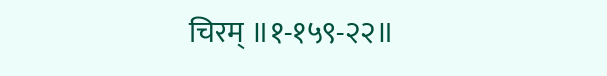चिरम् ॥१-१५९-२२॥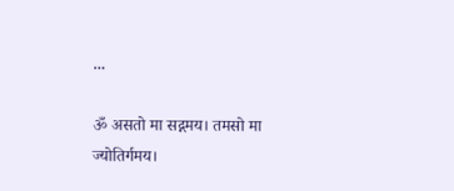...

ॐ असतो मा सद्गमय। तमसो मा ज्योतिर्गमय।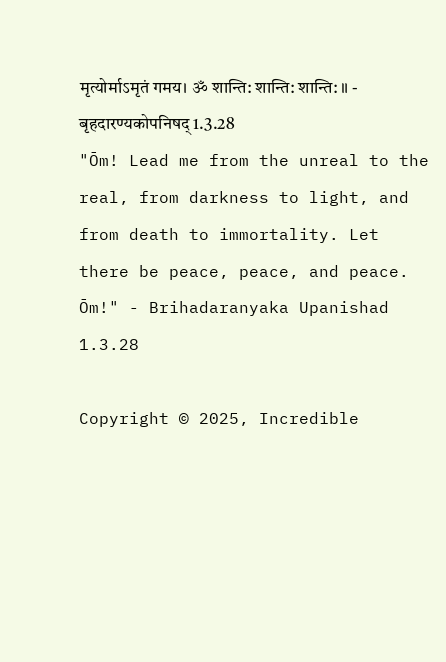मृत्योर्माऽमृतं गमय। ॐ शान्ति: शान्ति: शान्ति: ॥ - बृहदारण्यकोपनिषद् 1.3.28
"Ōm! Lead me from the unreal to the real, from darkness to light, and from death to immortality. Let there be peace, peace, and peace. Ōm!" - Brihadaranyaka Upanishad 1.3.28

Copyright © 2025, Incredible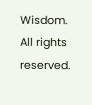Wisdom.
All rights reserved.